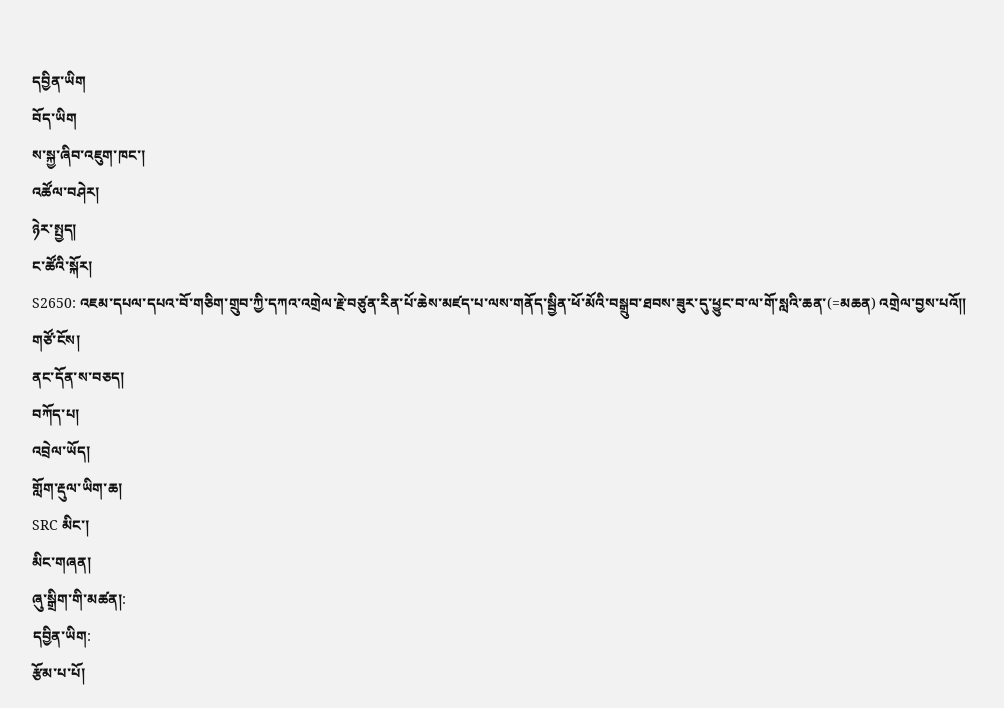དབྱིན་ཡིག
བོད་ཡིག
ས་སྐྱ་ཞིབ་འཇུག་ཁང་།
འཚོལ་བཤེར།
ཉེར་སྤྱད།
ང་ཚོའི་སྐོར།
S2650: འཇམ་དཔལ་དཔའ་བོ་གཅིག་གྲུབ་ཀྱི་དཀའ་འགྲེལ་རྗེ་བཙུན་རིན་པོ་ཆེས་མཛད་པ་ལས་གནོད་སྦྱིན་ཕོ་མོའི་བསྒྲུབ་ཐབས་ཟུར་དུ་ཕྱུང་བ་ལ་གོ་སླའི་ཆན་(=མཆན) འགྲེལ་བྱས་པའོ༎
གཙོ་ངོས།
ནང་དོན་ས་བཅད།
བཀོད་པ།
འབྲེལ་ཡོད།
གློག་རྡུལ་ཡིག་ཆ།
SRC མིང་།
མིང་གཞན།
ཞུ་སྒྲིག་གི་མཚན།:
དབྱིན་ཡིག:
རྩོམ་པ་པོ།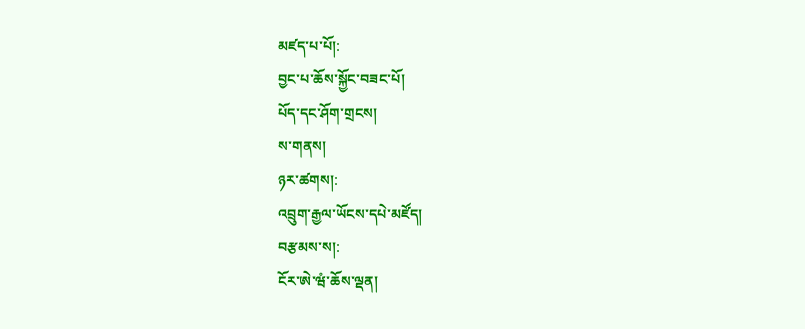མཛད་པ་པོ།:
བྱང་པ་ཆོས་སྐྱོང་བཟང་པོ།
པོད་དང་ཤོག་གྲངས།
ས་གནས།
ཉར་ཚགས།:
འབྲུག་རྒྱལ་ཡོངས་དཔེ་མཛོད།
བརྩམས་ས།:
ངོར་ཨེ་ཝཾ་ཆོས་ལྡན།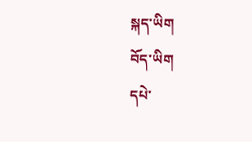སྐད་ཡིག
བོད་ཡིག
དཔེ་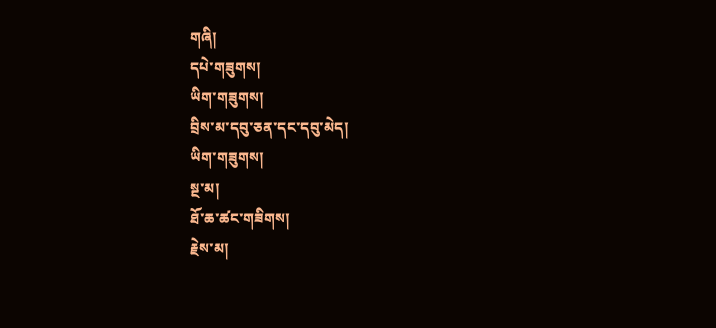གཞི།
དཔེ་གཟུགས།
ཡིག་གཟུགས།
བྲིས་མ་དབུ་ཅན་དང་དབུ་མེད།
ཡིག་གཟུགས།
སྔ་མ།
ཐོ་ཆ་ཚང་གཟིགས།
རྗེས་མ།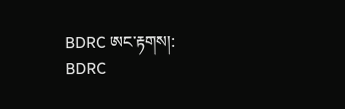BDRC ཨང་རྟགས།:
BDRC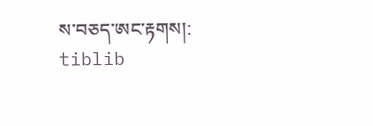ས་བཅད་ཨང་རྟགས།:
tiblib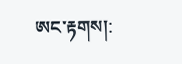ཨང་རྟགས།: